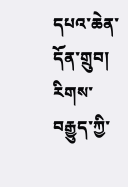དཔའ་ཆེན་དོན་གྲུབ།
རིགས་བརྒྱུད་ཀྱི་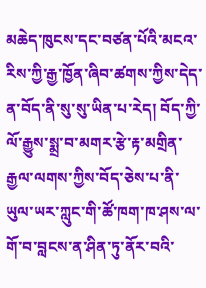མཆེད་ཁུངས་དང་བཙན་པོའི་མངའ་རིས་ཀྱི་རྒྱ་ཁྱོན་ཞིབ་ཚགས་ཀྱིས་དེད་ན་བོད་ནི་སུ་སུ་ཡིན་པ་རེད། བོད་ཀྱི་ལོ་རྒྱུས་སྨྲ་བ་མགར་རྩེ་རྟ་མགྲིན་རྒྱལ་ལགས་ཀྱིས་བོད་ཅེས་པ་ནི་ཡུལ་ཡར་ཀླུང་གི་ཚོ་ཁག་ཁ་ཤས་ལ་གོ་བ་བླངས་ན་ཤིན་ཏུ་ནོར་བའི་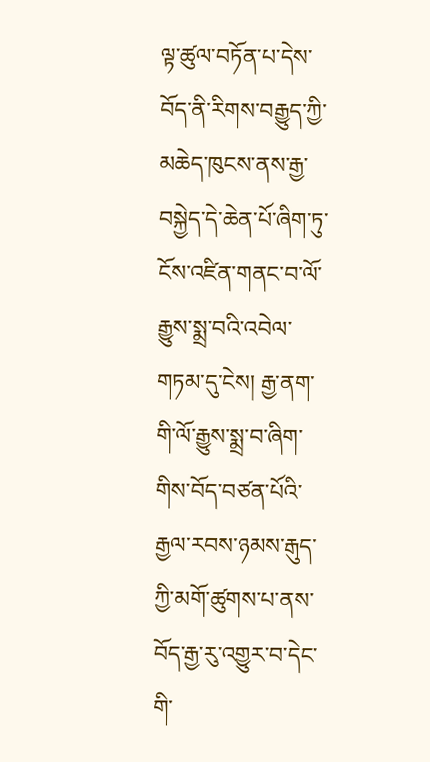ལྟ་ཚུལ་བཏོན་པ་དེས་བོད་ནི་རིགས་བརྒྱུད་ཀྱི་མཆེད་ཁུངས་ནས་རྒྱ་བསྐྱེད་དེ་ཆེན་པོ་ཞིག་ཏུ་ངོས་འཛིན་གནང་བ་ལོ་རྒྱུས་སྨྲ་བའི་འབེལ་གཏམ་དུ་ངེས། རྒྱ་ནག་གི་ལོ་རྒྱུས་སྨྲ་བ་ཞིག་གིས་བོད་བཙན་པོའི་རྒྱལ་རབས་ཉམས་རྒུད་ཀྱི་མགོ་ཚུགས་པ་ནས་བོད་རྒྱ་རུ་འགྱུར་བ་དེང་གི་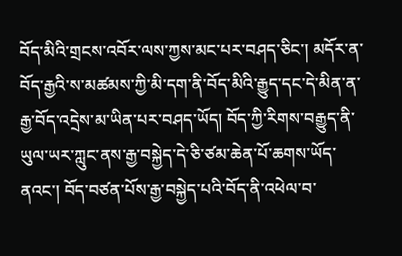བོད་མིའི་གྲངས་འབོར་ལས་ཀྱས་མང་པར་བཤད་ཅིང་། མདོར་ན་བོད་རྒྱའི་ས་མཚམས་ཀྱི་མི་དག་ནི་བོད་མིའི་རྒྱུད་དང་དེ་མིན་ན་རྒྱ་བོད་འདྲེས་མ་ཡིན་པར་བཤད་ཡོད། བོད་ཀྱི་རིགས་བརྒྱུད་ནི་ཡུལ་ཡར་ཀླུང་ནས་རྒྱ་བསྐྱེད་དེ་ཅི་ཙམ་ཆེན་པོ་ཆགས་ཡོད་ནའང་། བོད་བཙན་པོས་རྒྱ་བསྐྱེད་པའི་བོད་ནི་འཕེལ་བ་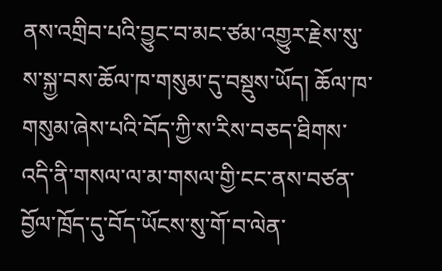ནས་འགྲིབ་པའི་བྱུང་བ་མང་ཙམ་འགྱུར་རྗེས་སུ་ས་སྐྱ་བས་ཆོལ་ཁ་གསུམ་དུ་བསྡུས་ཡོད། ཆོལ་ཁ་གསུམ་ཞེས་པའི་བོད་ཀྱི་ས་རིས་བཅད་ཐིགས་འདི་ནི་གསལ་ལ་མ་གསལ་གྱི་ངང་ནས་བཙན་བྱོལ་ཁྲོད་དུ་བོད་ཡོངས་སུ་གོ་བ་ལེན་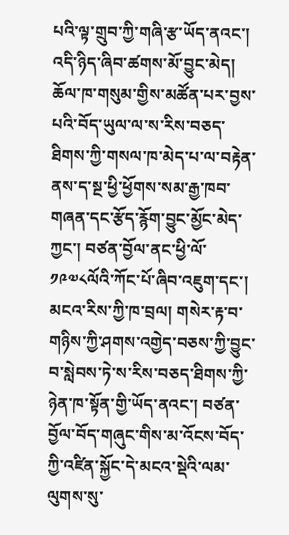པའི་ལྟ་གྲུབ་ཀྱི་གཞི་རྩ་ཡོད་ནའང་། འདི་ཉིད་ཞིབ་ཚགས་མོ་བྱུང་མེད།
ཆོལ་ཁ་གསུམ་གྱིས་མཚོན་པར་བྱས་པའི་བོད་ཡུལ་ལ་ས་རིས་བཅད་ཐིགས་ཀྱི་གསལ་ཁ་མེད་པ་ལ་བརྟེན་ནས་ད་སྔ་ཕྱི་ཕྱོགས་སམ་རྒྱ་ཁབ་གཞན་དང་རྩོད་རྙོག་བྱུང་མྱོང་མེད་ཀྱང་། བཙན་བྱོལ་ནང་ཕྱི་ལོ་༡༩༧༨ལོའི་ཀོང་པོ་ཞིབ་འཇུག་དང་། མངའ་རིས་ཀྱི་ཁ་བྲལ། གསེར་རྟ་བ་གཉིས་ཀྱི་ཤགས་འགྱེད་བཅས་ཀྱི་བྱུང་བ་སླེབས་ཏེ་ས་རིས་བཅད་ཐིགས་ཀྱི་ཉེན་ཁ་སྟོན་གྱི་ཡོད་ནའང་། བཙན་བྱོལ་བོད་གཞུང་གིས་མ་འོངས་བོད་ཀྱི་འཛིན་སྐྱོང་དེ་མངའ་སྡེའི་ལམ་ལུགས་སུ་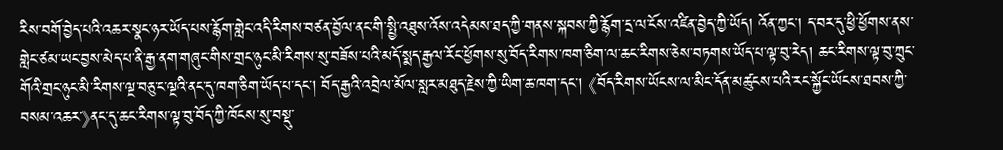རིས་བགོ་བྱེད་པའི་འཆར་སྣང་ཉར་ཡོད་པས་རྙོག་གླེང་འདི་རིགས་བཙན་བྱོལ་ནང་གི་སྤྱི་འཐུས་འོས་འདེམས་ཐད་ཀྱི་གནས་སྐབས་ཀྱི་རྙོག་དྲ་ལ་ངོས་འཛིན་བྱེད་ཀྱི་ཡོད། འོན་ཀྱང་། ད་བར་དུ་ཕྱི་ཕྱོགས་ནས་གླེང་ཙམ་ཡང་བྱས་མེད་པ་ནི་རྒྱ་ནག་གཞུང་གིས་གྲང་ཉུང་མི་རིགས་སུ་བཟོས་པའི་མདོ་སྨད་རྒྱལ་རོང་ཕྱོགས་སུ་བོད་རིགས་ཁག་ཅིག་ལ་ཆང་རིགས་ཅེས་བཏགས་ཡོད་པ་ལྟ་བུ་རེད། ཆང་རིགས་ལྟ་བུ་ཀྲུང་གོའི་གྲང་ཉུང་མི་རིགས་ལྔ་བཅུ་ང་ལྔའི་ནང་དུ་ཁག་ཅིག་ཡོད་པ་དང་། བོད་རྒྱའི་འབྲེལ་མོལ་སླར་མཐུད་རྗེས་ཀྱི་ཡིག་ཆ་ཁག་དང་། 《བོད་རིགས་ཡོངས་ལ་མིང་དོན་མཚུངས་པའི་རང་སྐྱོང་ཡོངས་ཐབས་ཀྱི་བསམ་འཆར་》ནང་དུ་ཆང་རིགས་ལྟ་བུ་བོད་ཀྱི་ཁོངས་སུ་བསྡུ་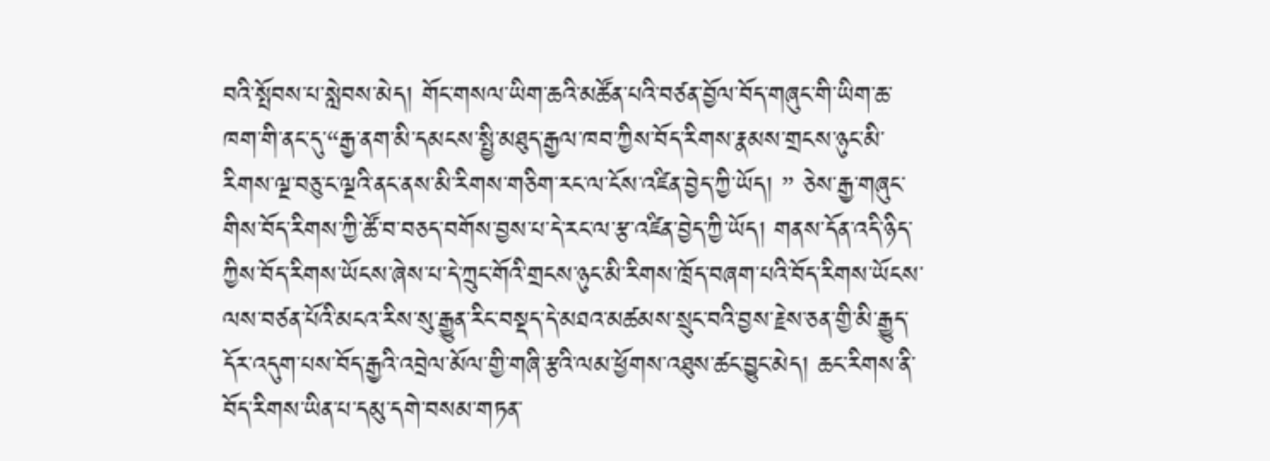བའི་སྤོབས་པ་སླེབས་མེད། གོང་གསལ་ཡིག་ཆའི་མཚོན་པའི་བཙན་བྱོལ་བོད་གཞུང་གི་ཡིག་ཆ་ཁག་གི་ནང་དུ་“རྒྱ་ནག་མི་དམངས་སྤྱི་མཐུད་རྒྱལ་ཁབ་ཀྱིས་བོད་རིགས་རྣམས་གྲངས་ཉུང་མི་རིགས་ལྔ་བཅུ་ང་ལྔའི་ནང་ནས་མི་རིགས་གཅིག་རང་ལ་ངོས་འཛིན་བྱེད་ཀྱི་ཡོད། ” ཅེས་རྒྱ་གཞུང་གིས་བོད་རིགས་ཀྱི་ཚོ་བ་བཅད་བགོས་བྱས་པ་དེ་རང་ལ་རྩ་འཛིན་བྱེད་ཀྱི་ཡོད། གནས་དོན་འདི་ཉིད་ཀྱིས་བོད་རིགས་ཡོངས་ཞེས་པ་དེ་ཀྲུང་གོའི་གྲངས་ཉུང་མི་རིགས་ཁྲོད་བཞག་པའི་བོད་རིགས་ཡོངས་ལས་བཙན་པོའི་མངའ་རིས་སུ་རྒྱུན་རིང་བསྡད་དེ་མཐའ་མཚམས་སྲུང་བའི་བྱས་རྗེས་ཅན་གྱི་མི་རྒྱུད་དོར་འདུག་པས་བོད་རྒྱའི་འབྲེལ་མོལ་གྱི་གཞི་རྩའི་ལམ་ཕྱོགས་འཐུས་ཚང་བྱུང་མེད། ཆང་རིགས་ནི་བོད་རིགས་ཡིན་པ་དམུ་དགེ་བསམ་གཏན་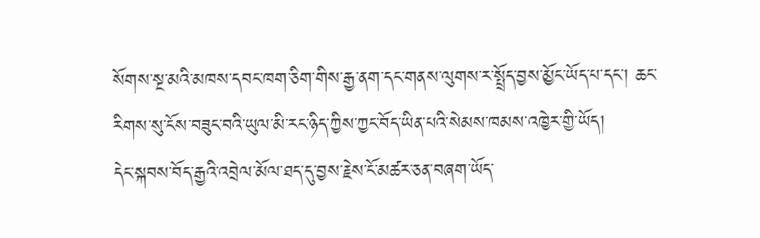སོགས་སྔ་མའི་མཁས་དབང་ཁག་ཅིག་གིས་རྒྱ་ནག་དང་གནས་ལུགས་ར་སྤྲོད་བྱས་མྱོང་ཡོད་པ་དང་། ཆང་རིགས་སུ་ངོས་བཟུང་བའི་ཡུལ་མི་རང་ཉིད་ཀྱིས་ཀྱང་བོད་ཡིན་པའི་སེམས་ཁམས་འཁྱེར་གྱི་ཡོད།
དེང་སྐབས་བོད་རྒྱའི་འབྲེལ་མོལ་ཐད་དུ་བྱས་རྗེས་ངོ་མཚར་ཅན་བཞག་ཡོད་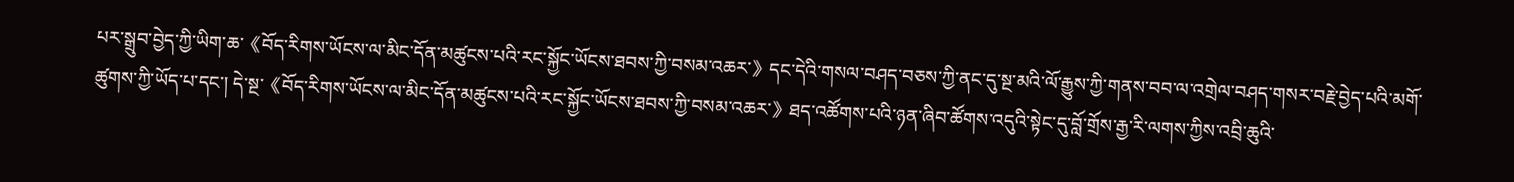པར་སྒྲུབ་བྱེད་ཀྱི་ཡིག་ཆ་《བོད་རིགས་ཡོངས་ལ་མིང་དོན་མཚུངས་པའི་རང་སྐྱོང་ཡོངས་ཐབས་ཀྱི་བསམ་འཆར་》དང་དེའི་གསལ་བཤད་བཅས་ཀྱི་ནང་དུ་སྔ་མའི་ལོ་རྒྱུས་ཀྱི་གནས་བབ་ལ་འགྲེལ་བཤད་གསར་བརྗེ་བྱེད་པའི་མགོ་ཚུགས་ཀྱི་ཡོད་པ་དང་། དེ་སྔ་《བོད་རིགས་ཡོངས་ལ་མིང་དོན་མཚུངས་པའི་རང་སྐྱོང་ཡོངས་ཐབས་ཀྱི་བསམ་འཆར་》ཐད་འཚོགས་པའི་ཉན་ཞིབ་ཚོགས་འདུའི་སྟེང་དུ་བློ་གྲོས་རྒྱ་རི་ལགས་ཀྱིས་འབྲི་ཆུའི་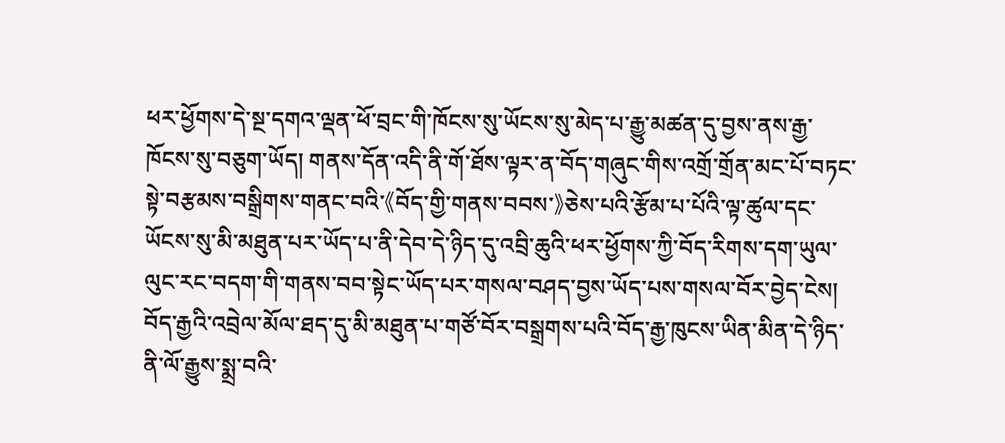ཕར་ཕྱོགས་དེ་སྔ་དགའ་ལྡན་ཕོ་བྲང་གི་ཁོངས་སུ་ཡོངས་སུ་མེད་པ་རྒྱུ་མཚན་དུ་བྱས་ནས་རྒྱ་ཁོངས་སུ་བཅུག་ཡོད། གནས་དོན་འདི་ནི་གོ་ཐོས་ལྟར་ན་བོད་གཞུང་གིས་འགྲོ་གྲོན་མང་པོ་བཏང་སྟེ་བརྩམས་བསྒྲིགས་གནང་བའི་《བོད་གྱི་གནས་བབས་》ཅེས་པའི་རྩོམ་པ་པོའི་ལྟ་ཚུལ་དང་ཡོངས་སུ་མི་མཐུན་པར་ཡོད་པ་ནི་དེབ་དེ་ཉིད་དུ་འབྲི་ཆུའི་ཕར་ཕྱོགས་ཀྱི་བོད་རིགས་དག་ཡུལ་ལུང་རང་བདག་གི་གནས་བབ་སྟེང་ཡོད་པར་གསལ་བཤད་བྱས་ཡོད་པས་གསལ་བོར་བྱེད་ངེས། བོད་རྒྱའི་འབྲེལ་མོལ་ཐད་དུ་མི་མཐུན་པ་གཙོ་བོར་བསྒྲགས་པའི་བོད་རྒྱ་ཁུངས་ཡིན་མིན་དེ་ཉིད་ནི་ལོ་རྒྱུས་སྨྲ་བའི་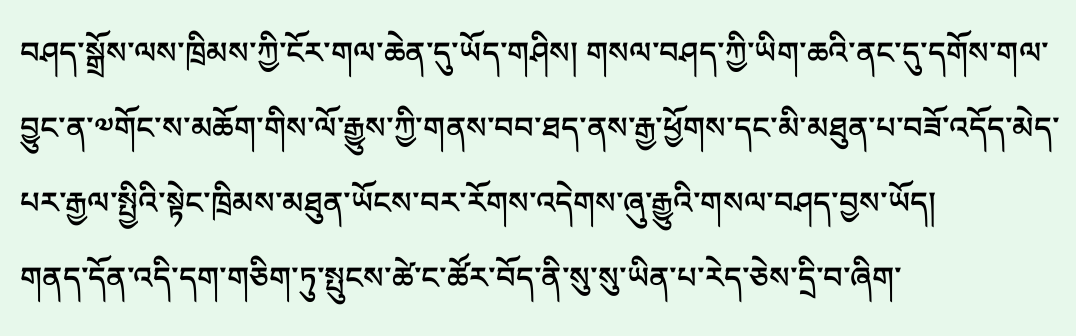བཤད་སྒྲོས་ལས་ཁྲིམས་ཀྱི་ངོར་གལ་ཆེན་དུ་ཡོད་གཤིས། གསལ་བཤད་ཀྱི་ཡིག་ཆའི་ནང་དུ་དགོས་གལ་བྱུང་ན་༧གོང་ས་མཆོག་གིས་ལོ་རྒྱུས་ཀྱི་གནས་བབ་ཐད་ནས་རྒྱ་ཕྱོགས་དང་མི་མཐུན་པ་བཟོ་འདོད་མེད་པར་རྒྱལ་སྤྱིའི་སྟེང་ཁྲིམས་མཐུན་ཡོངས་བར་རོགས་འདེགས་ཞུ་རྒྱུའི་གསལ་བཤད་བྱས་ཡོད།
གནད་དོན་འདི་དག་གཅིག་ཏུ་སྤུངས་ཚེ་ང་ཚོར་བོད་ནི་སུ་སུ་ཡིན་པ་རེད་ཅེས་དྲི་བ་ཞིག་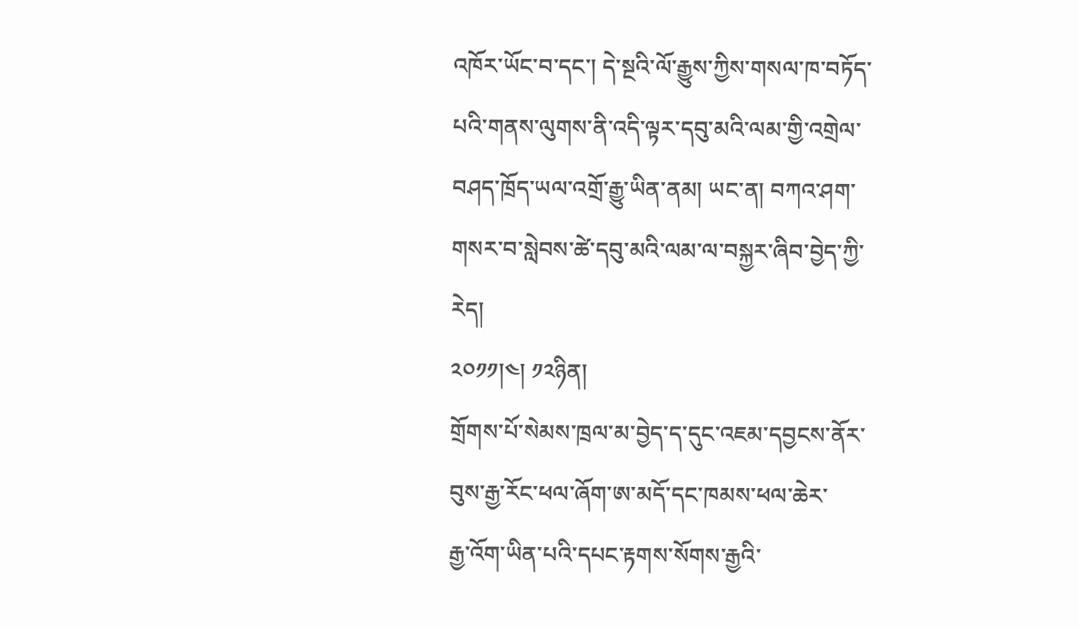འཁོར་ཡོང་བ་དང་། དེ་སྔའི་ལོ་རྒྱུས་ཀྱིས་གསལ་ཁ་བཏོད་པའི་གནས་ལུགས་ནི་འདི་ལྟར་དབུ་མའི་ལམ་གྱི་འགྲེལ་བཤད་ཁྲོད་ཡལ་འགྲོ་རྒྱུ་ཡིན་ནམ། ཡང་ན། བཀའ་ཤག་གསར་བ་སླེབས་ཚེ་དབུ་མའི་ལམ་ལ་བསྐྱར་ཞིབ་བྱེད་ཀྱི་རེད།
༢༠༡༡།༤། ༡༢ཉིན།
གྲོགས་པོ་སེམས་ཁྲལ་མ་བྱེད་ད་དུང་འཇམ་དབྱངས་ནོར་བུས་རྒྱ་རོང་ཕལ་ཞོག་ཨ་མདོ་དང་ཁམས་ཕལ་ཆེར་
རྒྱ་འོག་ཡིན་པའི་དཔང་རྟགས་སོགས་རྒྱའི་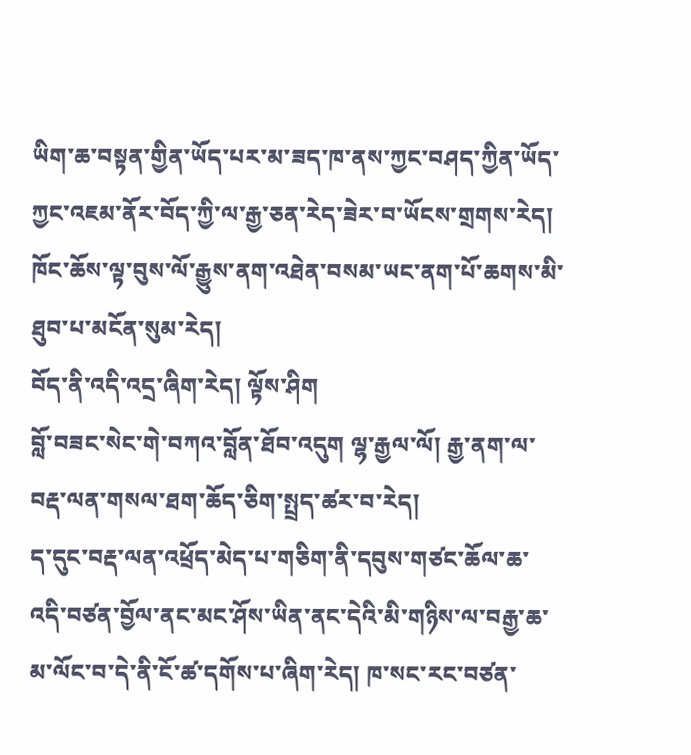ཡིག་ཆ་བསྟན་གྱིན་ཡོད་པར་མ་ཟད་ཁ་ནས་ཀྱང་བཤད་ཀྱིན་ཡོད་
ཀྱང་འཇམ་ནོར་བོད་ཀྱི་ལ་རྒྱ་ཅན་རེད་ཟེར་བ་ཡོངས་གྲགས་རེད།
ཁོང་ཆོས་ལྟ་བུས་ལོ་རྒྱུས་ནག་འཐེན་བསམ་ཡང་ནག་པོ་ཆགས་མི་ཐུབ་པ་མངོན་སུམ་རེད།
བོད་ནི་འདི་འདྲ་ཞིག་རེད། ལྟོས་ཤིག
བློ་བཟང་སེང་གེ་བཀའ་བློན་ཐོབ་འདུག ལྷ་རྒྱལ་ལོ། རྒྱ་ནག་ལ་བརྡ་ལན་གསལ་ཐག་ཆོད་ཅིག་སྤྲད་ཚར་བ་རེད།
ད་དུང་བརྡ་ལན་འཕྲོད་མེད་པ་གཅིག་ནི་དབུས་གཙང་ཆོལ་ཆ་འདི་བཙན་བྱོལ་ནང་མང་ཤོས་ཡིན་ནང་དེའི་མི་གཉིས་ལ་བརྒྱ་ཆ་མ་ལོང་བ་དེ་ནི་ངོ་ཚ་དགོས་པ་ཞིག་རེད། ཁ་སང་རང་བཙན་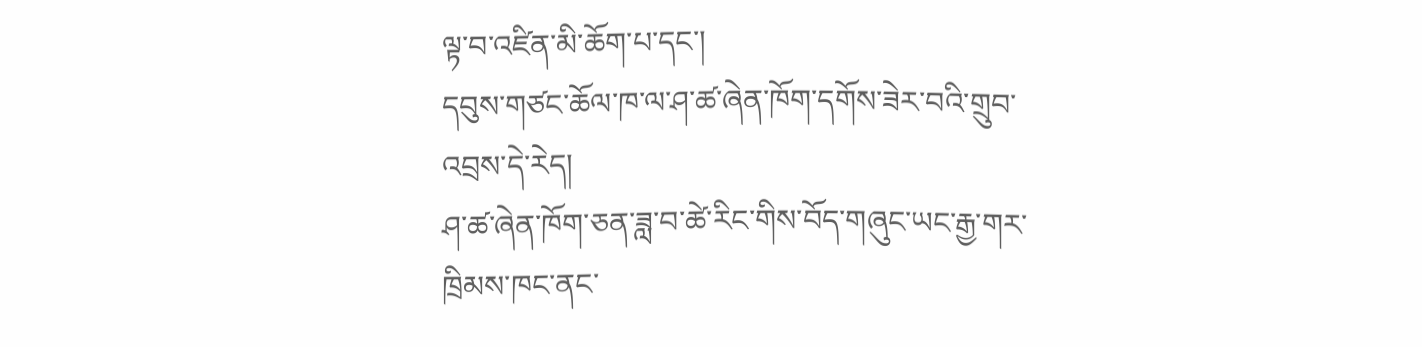ལྟ་བ་འཛིན་མི་ཆོག་པ་དང་།
དབུས་གཙང་ཆོལ་ཁ་ལ་ཤ་ཚ་ཞེན་ཁོག་དགོས་ཟེར་བའི་གྲུབ་འབྲས་དེ་རེད།
ཤ་ཚ་ཞེན་ཁོག་ཅན་ཟླ་བ་ཚེ་རིང་གིས་བོད་གཞུང་ཡང་རྒྱ་གར་ཁྲིམས་ཁང་ནང་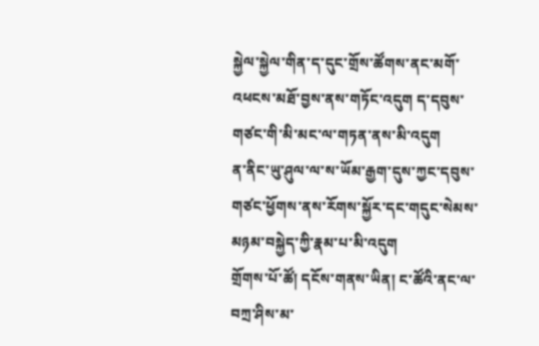སྐྱེལ་སྐྱེལ་གིན་ད་དུང་གྲོས་ཚོགས་ནང་མགོ་འཕངས་མཐོ་བྱས་ནས་གཏོང་འདུག ད་དབུས་གཙང་གི་མི་མང་ལ་གཏན་ནས་མི་འདུག
ན་ནིང་ཡུ་ཤུལ་ལ་ས་ཡོམ་རྒྱག་དུས་ཀྱང་དབུས་གཙང་ཕྱོགས་ནས་རོགས་སྐྱོར་དང་གདུང་སེམས་མཉམ་བསྐྱེད་ཀྱི་རྣམ་པ་མི་འདུག
གྲོགས་པོ་ཚོ། དངོས་གནས་ཡིན། ང་ཚོའི་ནང་ལ་བཀྲ་ཤིས་མ་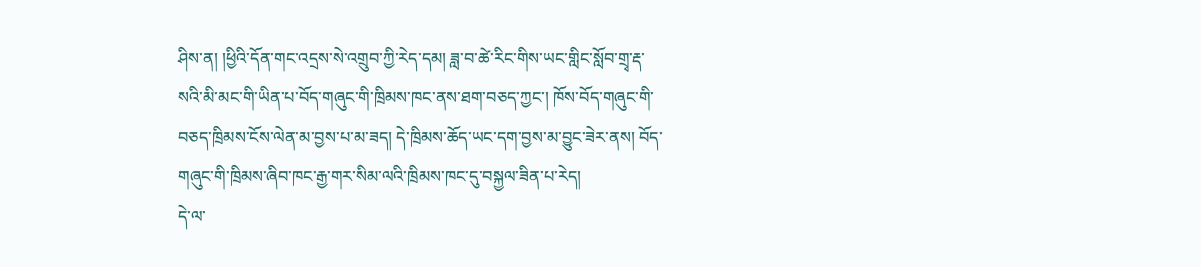ཤིས་ན། །ཕྱིའི་དོན་གང་འདྲས་སེ་འགྲུབ་ཀྱི་རེད་དམ། ཟླ་བ་ཚེ་རིང་གིས་ཡང་གླིང་སློབ་གྲྭ་རྡ་སའི་མི་མང་གི་ཡིན་པ་བོད་གཞུང་གི་ཁྲིམས་ཁང་ནས་ཐག་བཅད་ཀྱང་། ཁོས་བོད་གཞུང་གི་བཅད་ཁྲིམས་ངོས་ལེན་མ་བྱས་པ་མ་ཟད། དེ་ཁྲིམས་ཆོད་ཡང་དག་བྱས་མ་བྱུང་ཟེར་ནས། བོད་གཞུང་གི་ཁྲིམས་ཞིབ་ཁང་རྒྱ་གར་སིམ་ལའི་ཁྲིམས་ཁང་དུ་བསྐྱལ་ཟིན་པ་རེད།
དེ་ལ་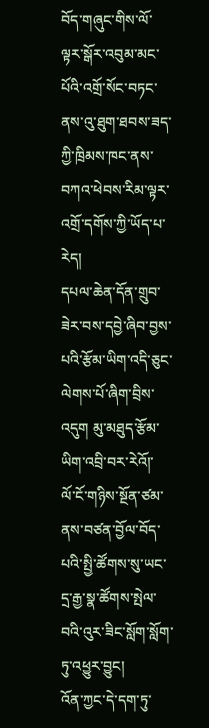བོད་གཞུང་གིས་ལོ་ལྟར་སྒོར་འབུམ་མང་པོའི་འགྲོ་སོང་བཏང་ནས་འུ་ཐུག་ཐབས་ཟད་ཀྱི་ཁྲིམས་ཁང་ནས་བཀའ་ཕེབས་རིམ་ལྟར་འགྲོ་དགོས་ཀྱི་ཡོད་པ་རེད།
དཔལ་ཆེན་དོན་གྲུབ་ཟེར་བས་དབྱེ་ཞིབ་བྱས་པའི་རྩོམ་ཡིག་འདི་ཅུང་ལེགས་པོ་ཞིག་བྲིས་འདུག མུ་མཐུད་རྩོམ་ཡིག་འབྲི་བར་རེའོ།་
ལོ་ངོ་གཉིས་སྔོན་ཙམ་ནས་བཙན་བྱོལ་བོད་པའི་སྤྱི་ཚོགས་སུ་ཡང་དྲ་རྒྱ་སྣ་ཚོགས་སྤེལ་བའི་འུར་ཟིང་སློག་སློག་ཏུ་འཕྱུར་བྱུང།
འོན་ཀྱང་དེ་དག་ཏུ་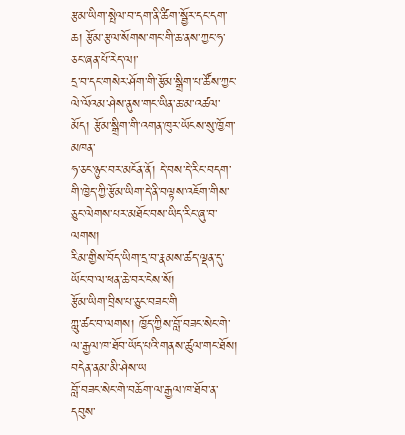རྩམ་ཡིག་སྤེལ་བ་དག་ནི་ཚིག་སྦྱོར་དང་དག་ཆ། རྩོམ་རྩལ་སོགས་གང་གི་ཆ་ནས་ཀྱང་ཧ་ཅང་ཞན་པོ་རེད་ལ།་
དྲ་བ་དང་གསེར་ཤོག་གི་རྩོམ་སྒྲིག་པ་ཚོས་ཀྱང་ལེ་ལོའམ་ཤེས་ནུས་གང་ཡིན་ཆ་མ་འཚལ་མོད། རྩོམ་སྒྲིག་གི་འགན་ཁུར་ཡོངས་སུ་ཁྱོག་མཁན་
ཧ་ཅང་ཉུང་བར་མངོན་ནོ། དེ་བས་དེ་རིང་བདག་གི་ཁྱེད་ཀྱི་རྩོམ་ཡིག་དེ་ནི་བལྟས་འཇོག་གིས་ཅུང་ལེགས་པར་མཐོང་བས་ཡིད་རིང་ཞུ་བ་ལགས།
རིམ་གྱིས་བོད་ཡིག་དྲ་བ་རྣམས་ཚད་ལྡན་དུ་ཡོང་བ་ལ་ཕན་ཆེ་བར་ངེས་སོ།
རྩོམ་ཡིག་བྲིས་པ་ཅུང་བཟང་གི
ཀླུ་ཚང་བ་ལགས། ཁྱོད་ཀྱིས་བློ་བཟང་སེང་གེ་ལ་རྒྱལ་ཁ་ཐོབ་ཡོད་པའི་གནས་ཚུལ་གང་ཐོས། བདེན་ནམ་མི་ཤེས་ཡ
བློ་བཟང་སེང་གེ་བཆོག་ལ་རྒྱལ་ཁ་ཐོབ་ན་དབུས་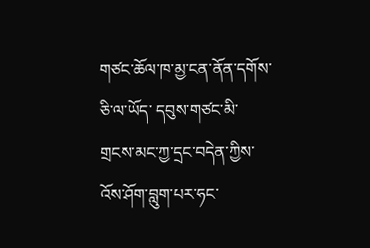གཙང་ཆོལ་ཁ་མྱ་ངན་ནོན་དགོས་ཅི་ལ་ཡོད་ དབུས་གཙང་མི་གྲངས་མང་ཀྱ་དྲང་བདེན་ཀྱིས་འོས་ཤོག་བླུག་པར་ཧང་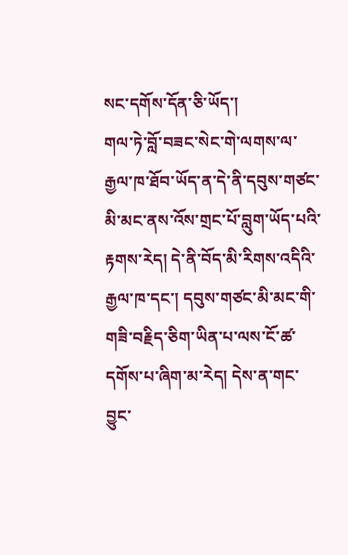སང་དགོས་དོན་ཅི་ཡོད་།
གལ་ཏེ་བློ་བཟང་སེང་གེ་ལགས་ལ་རྒྱལ་ཁ་ཐོབ་ཡོད་ན་དེ་ནི་དབུས་གཙང་མི་མང་ནས་འོས་གྲང་པོ་བླུག་ཡོད་པའི་རྟགས་རེད། དེ་ནི་བོད་མི་རིགས་འདིའི་རྒྱལ་ཁ་དང་། དབུས་གཙང་མི་མང་གི་གཟི་བརྗིད་ཅིག་ཡིན་པ་ལས་ངོ་ཚ་དགོས་པ་ཞིག་མ་རེད། དེས་ན་གང་བྱུང་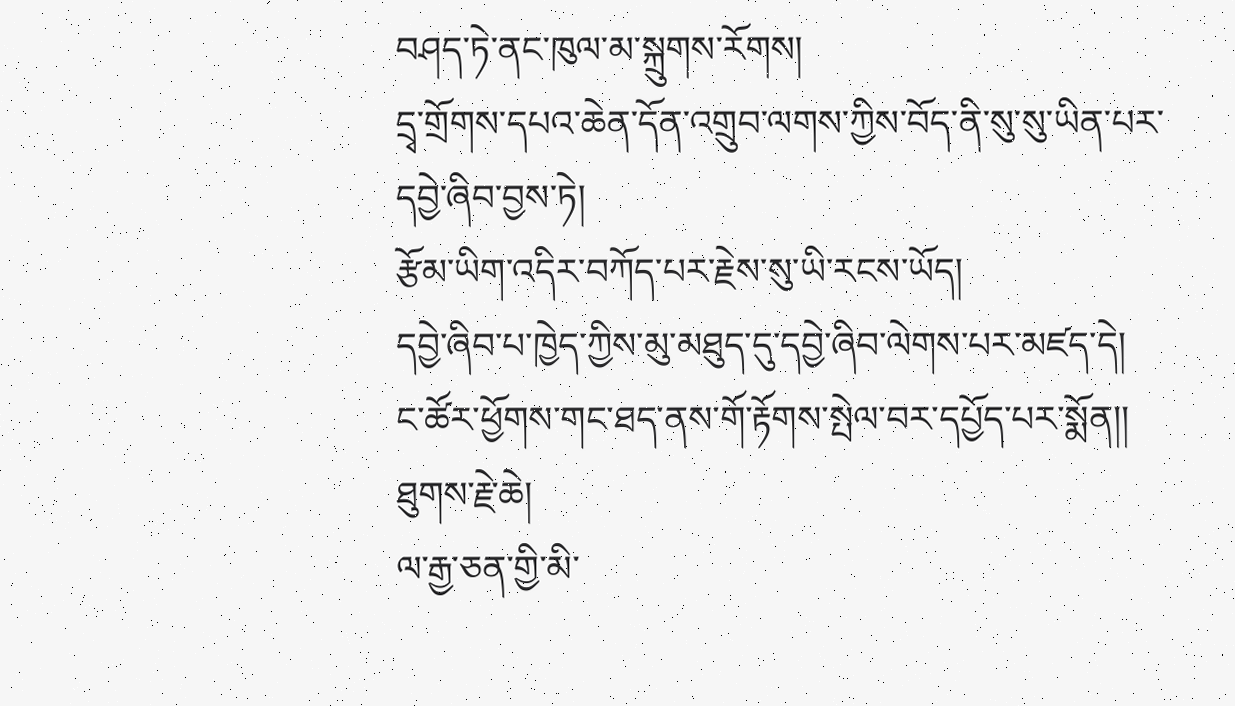བཤད་ཏེ་ནང་ཁུལ་མ་སྐྲུགས་རོགས།
དྲྭ་གྲོགས་དཔའ་ཆེན་དོན་འགྲུབ་ལགས་ཀྱིས་བོད་ནི་སུ་སུ་ཡིན་པར་དབྱེ་ཞིབ་བྱས་ཏེ།
རྩོམ་ཡིག་འདིར་བཀོད་པར་རྗེས་སུ་ཡི་རངས་ཡོད།
དབྱེ་ཞིབ་པ་ཁྱེད་ཀྱིས་མུ་མཐུད་དུ་དབྱེ་ཞིབ་ལེགས་པར་མཛད་དེ།
ང་ཚོར་ཕྱོགས་གང་ཐད་ནས་གོ་རྟོགས་སྤེལ་བར་དཔྱོད་པར་སྨོན།།
ཐུགས་རྗེ་ཆེ།
ལ་རྒྱ་ཅན་གྱི་མི་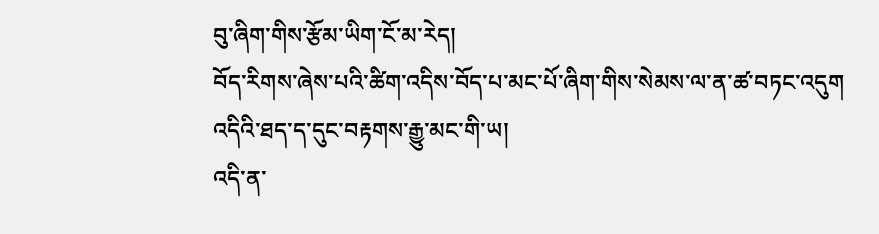བུ་ཞིག་གིས་རྩོམ་ཡིག་ངོ་མ་རེད།
བོད་རིགས་ཞེས་པའི་ཚིག་འདིས་བོད་པ་མང་པོ་ཞིག་གིས་སེམས་ལ་ན་ཚ་བཏང་འདུག
འདིའི་ཐད་ད་དུང་བརྟགས་རྒྱུ་མང་གི་ཡ།
འདི་ན་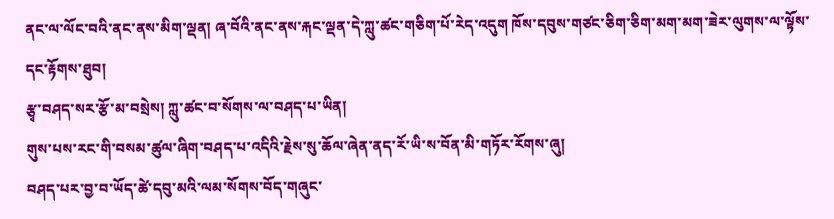ནང་ལ་ལོང་བའི་ནང་ནས་མིག་ལྡན། ཞ་བོའི་ནང་ནས་རྐང་ལྡན་དེ་ཀླུ་ཚང་གཅིག་པོ་རེད་འདུག ཁོས་དབུས་གཙང་ཅིག་ཅིག་མག་མག་ཟེར་ལུགས་ལ་ལྟོས་དང་རྟོགས་ཐུབ།
རྩྭ་བཤད་སར་རྩོ་མ་བསྲེས། ཀླུ་ཚང་བ་སོགས་ལ་བཤད་པ་ཡིན།
གུས་པས་རང་གི་བསམ་ཚུལ་ཞིག་བཤད་པ་འདིའི་རྗེས་སུ་ཆོལ་ཞེན་ནད་རོ་ཡི་ས་བོན་མི་གཏོར་རོགས་ཞུ།
བཤད་པར་བྱ་བ་ཡོད་ཚེ་དབུ་མའི་ལམ་སོགས་བོད་གཞུང་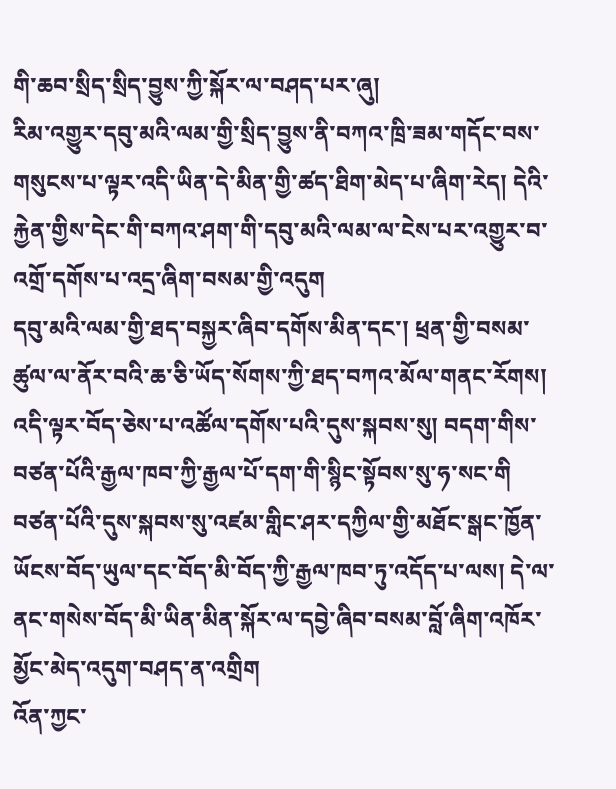གི་ཆབ་སྲིད་སྲིད་བྱུས་ཀྱི་སྐོར་ལ་བཤད་པར་ཞུ།
རིམ་འགྱུར་དབུ་མའི་ལམ་གྱི་སྲིད་བྱུས་ནི་བཀའ་ཁྲི་ཟམ་གདོང་བས་གསུངས་པ་ལྟར་འདི་ཡིན་དེ་མིན་གྱི་ཚད་ཐིག་མེད་པ་ཞིག་རེད། དེའི་རྐྱེན་གྱིས་དེང་གི་བཀའ་ཤག་གི་དབུ་མའི་ལམ་ལ་ངེས་པར་འགྱུར་བ་འགྲོ་དགོས་པ་འདྲ་ཞིག་བསམ་གྱི་འདུག
དབུ་མའི་ལམ་གྱི་ཐད་བསྐྱར་ཞིབ་དགོས་མིན་དང་། ཕྲན་གྱི་བསམ་ཚུལ་ལ་ནོར་བའི་ཆ་ཅི་ཡོད་སོགས་ཀྱི་ཐད་བཀའ་མོལ་གནང་རོགས།
འདི་ལྟར་བོད་ཅེས་པ་འཚོལ་དགོས་པའི་དུས་སྐབས་སུ། བདག་གིས་བཙན་པོའི་རྒྱལ་ཁབ་ཀྱི་རྒྱལ་པོ་དག་གི་སྙིང་སྟོབས་སུ་ཧ་སང་གི བཙན་པོའི་དུས་སྐབས་སུ་འཛམ་གླིང་ཤར་དཀྱིལ་གྱི་མཐོང་སྒང་ཁྱོན་ཡོངས་བོད་ཡུལ་དང་བོད་མི་བོད་ཀྱི་རྒྱལ་ཁབ་ཏུ་འདོད་པ་ལས། དེ་ལ་ནང་གསེས་བོད་མི་ཡིན་མིན་སྐོར་ལ་དབྱེ་ཞིབ་བསམ་བློ་ཞིག་འཁོར་མྱོང་མེད་འདུག་བཤད་ན་འགྲིག
འོན་ཀྱང་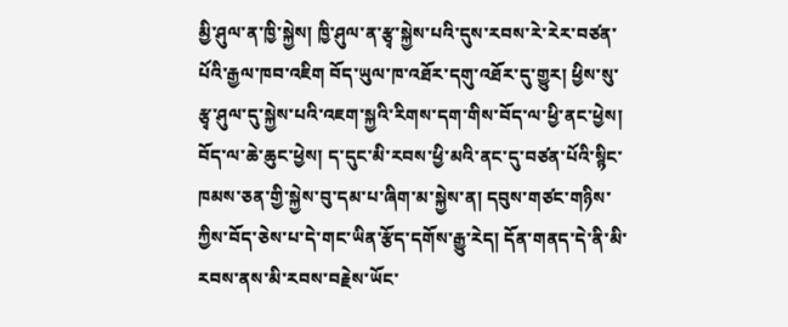མྱི་ཤུལ་ན་ཁྱི་སྐྱེས། ཁྱི་ཤུལ་ན་རྩྭ་སྐྱེས་པའི་དུས་རབས་རེ་རེར་བཙན་པོའི་རྒྱལ་ཁབ་འཇིག བོད་ཡུལ་ཁ་འཐོར་དགུ་འཐོར་དུ་གྱུར། ཕྱིས་སུ་རྩྭ་ཤུལ་དུ་སྐྱེས་པའི་འཇག་སྐྱའི་རིགས་དག་གིས་བོད་ལ་ཕྱི་ནང་ཕྱེས། བོད་ལ་ཆེ་ཆུང་ཕྱེས། ད་དུང་མི་རབས་ཕྱི་མའི་ནང་དུ་བཙན་པོའི་སྙིང་ཁམས་ཅན་གྱི་སྐྱེས་བུ་དམ་པ་ཞིག་མ་སྐྱེས་ན། དབུས་གཙང་གཉིས་ཀྱིས་བོད་ཅེས་པ་དེ་གང་ཡིན་རྩོད་དགོས་རྒྱུ་རེད། དོན་གནད་དེ་ནི་མི་རབས་ནས་མི་རབས་བརྗེས་ཡོང་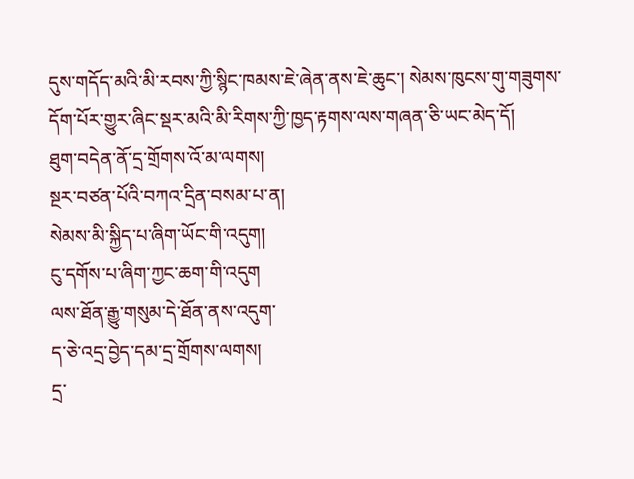དུས་གདོད་མའི་མི་རབས་ཀྱི་སྙིང་ཁམས་ཇེ་ཞེན་ནས་ཇེ་ཆུང་། སེམས་ཁུངས་གུ་གཟུགས་དོག་པོར་གྱུར་ཞིང་སྡར་མའི་མི་རིགས་ཀྱི་ཁྱད་རྟགས་ལས་གཞན་ཅི་ཡང་མེད་དོ།
ཐུག་བདེན་ནོ་དྲ་གྲོགས་འོ་མ་ལགས།
སྔར་བཙན་པོའི་བཀའ་དྲིན་བསམ་པ་ན།
སེམས་མི་སྐྱིད་པ་ཞིག་ཡོང་གི་འདུག།
ངུ་དགོས་པ་ཞིག་ཀྱང་ཆག་གི་འདུག
ལས་ཐོན་རྒྱུ་གསུམ་དེ་ཐོན་ནས་འདུག་
ད་ཅེ་འདྲ་བྱེད་དམ་དྲ་གྲོགས་ལགས།
དྲ་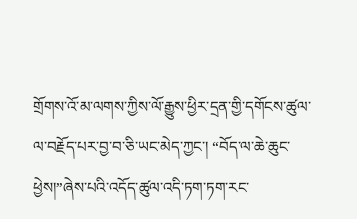གྲོགས་འོ་མ་ལགས་ཀྱིས་ལོ་རྒྱུས་ཕྱིར་དྲན་གྱི་དགོངས་ཚུལ་ལ་བརྗོད་པར་བྱ་བ་ཅི་ཡང་མེད་ཀྱང་། “བོད་ལ་ཆེ་ཆུང་ཕྱེས།”ཞེས་པའི་འདོད་ཚུལ་འདི་ཏག་ཏག་རང་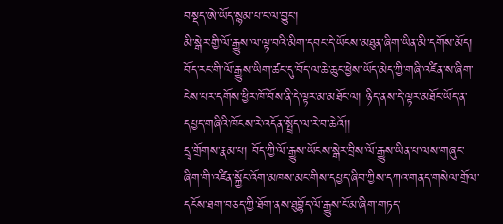བསྡད་ཨེ་ཡོད་སྙམ་པ་ང་ལ་བྱུང་།
མི་སྒེར་གྱི་ལོ་རྒྱུས་ལ་ལྟ་བའི་མིག་དབང་དེ་ཡོངས་མཐུན་ཞིག་ཡིན་མི་དགོས་མོད། བོད་རང་གི་ལོ་རྒྱུས་ཡིག་ཚང་དུ་བོད་ལ་ཆེ་ཆུང་ཕྱེས་ཡོད་མེད་ཀྱི་གཞི་འཛིན་ས་ཞིག་ངེས་པར་དགོས་ཕྱིར་ཁོ་བོས་ནི་དེ་ལྟར་མ་མཐོང་ལ། ཉིད་ནས་དེ་ལྟར་མཐོང་ཡོད་ན་དཔྱད་གཞིའི་ཁོངས་རེ་འདོན་སྤྲོད་ལ་རེ་བ་ཆེའོ།།
དྲྭ་གྲོགས་རྣམ་པ། བོད་ཀྱི་ལོ་རྒྱུས་ཡོངས་སྒེར་བྲིས་ལོ་རྒྱུས་ཡིན་པ་ལས་གཞུང་ཞིག་གི་འཛིན་སྐྱོང་འོག་མཁས་མང་གིས་དཔྱད་ཞིབ་ཀྱིས་དཀའ་གནད་གསེལ་གྲོལ་དངོས་ཐག་བཅད་ཀྱི་ཐོག་ནས་ཐུབྷོད་ལོ་རྒྱུས་ངོ་མ་ཞིག་གཏད་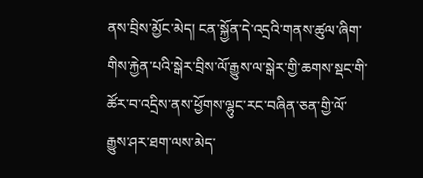ནས་བྲིས་མྱོང་མེད། ངན་སྐྱོན་དེ་འདྲའི་གནས་ཚུལ་ཞིག་གིས་རྐྱེན་པའི་སྒེར་བྲིས་ལོ་རྒྱུས་ལ་སྒེར་གྱི་ཆགས་སྡང་གི་ཚོར་བ་འདྲིས་ནས་ཕྱོགས་ལྷུང་རང་བཞིན་ཅན་གྱི་ལོ་རྒྱུས་ཤར་ཐག་ལས་མེད་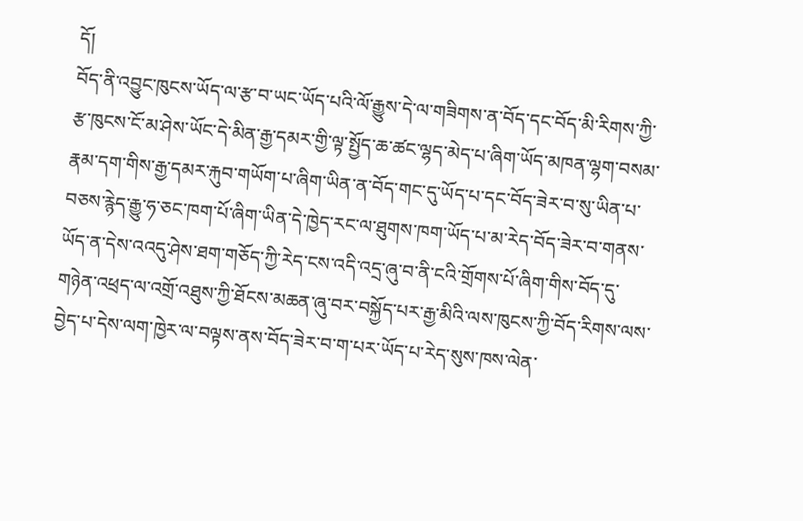དོ།
བོད་ནི་འབྱུང་ཁུངས་ཡོད་ལ་རྩ་བ་ཡང་ཡོད་པའི་ལོ་རྒྱུས་དེ་ལ་གཟིགས་ན་བོད་དང་བོད་མི་རིགས་ཀྱི་རྩ་ཁུངས་ངོ་མ་ཤེས་ཡོང་དེ་མིན་རྒྱ་དམར་གྱི་ལྟ་སྤྱོད་ཆ་ཚང་ལྷད་མེད་པ་ཞིག་ཡོད་མཁན་ལྷག་བསམ་རྣམ་དག་གིས་རྒྱ་དམར་རྐུབ་གཡོག་པ་ཞིག་ཡིན་ན་བོད་གང་དུ་ཡོད་པ་དང་བོད་ཟེར་བ་སུ་ཡིན་པ་བཅས་རྙེད་རྒྱུ་ཧ་ཅང་ཁག་པོ་ཞིག་ཡིན་དེ་ཁྱེད་རང་ལ་ཐུགས་ཁག་ཡོད་པ་མ་རེད་བོད་ཟེར་བ་གནས་ཡོད་ན་དེས་འའདུ་ཤེས་ཐག་གཅོད་ཀྱི་རེད་ངས་འདི་འདྲ་ཞུ་བ་ནི་ངའི་གྲོགས་པོ་ཞིག་གིས་བོད་དུ་གཉེན་འཕྲད་ལ་འགྲོ་འཐུས་ཀྱི་ཐོངས་མཆན་ཞུ་བར་བསྐྱོད་པར་རྒྱ་མིའི་ལས་ཁུངས་ཀྱི་བོད་རིགས་ལས་བྱེད་པ་དེས་ལག་ཁྱེར་ལ་བལྟས་ནས་བོད་ཟེར་བ་ག་པར་ཡོད་པ་རེད་སུས་ཁས་ལེན་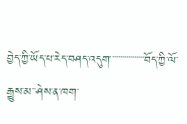བྱེད་ཀྱི་ཡོད་པ་རེད་བཤད་འདུག་་་་་་་་་་་་་་་་་བོད་ཀྱི་ལོ་རྒྱུས་མ་་ཤེས་ན་ཁག་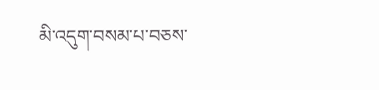མི་འདུག་བསམ་པ་བཅས་